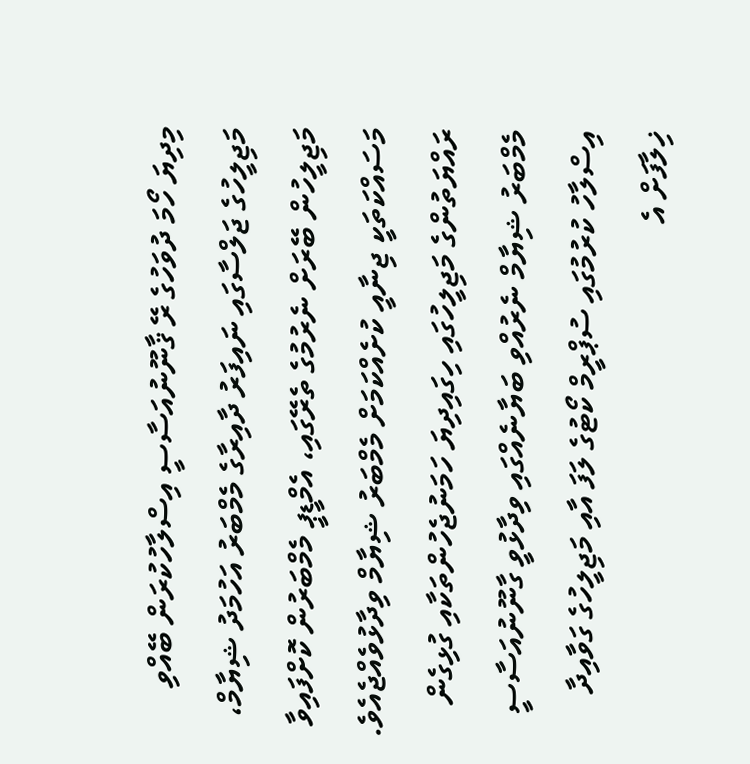މިދިޔަ ހޯމަ ދުވަހުގެ ރޭ ޤާނޫނުއަސާސީ އިސްލާހުކުރަން ބޭއްވި މަޖިލީހުގެ ޖަލްސާގައި ނައިފަރު ދާއިރާގެ މެމްބަރު އަހުމަދު ޝިޔާމް، މަޖިލީހުން ބޭރަށް ނެރުމުގެ ތެރޭގައި، އެމްޑީޕީ މެމްބަރުން ކޮށްފައިވާ މަސައްކަތަކީ ޖިނާއީ ކުށެއްކަމަށް މެމްބަރު ޝިޔާމް ވިދާޅުވެއްޖެއެވެ.
ރައްޔަތުންގެ މަޖިލީހުގައި ހިގައިދިޔަ ހަމަނުޖެހުންތަކާއި ގުޅިގެން މެމްބަރު ޝިޔާމް ނެރުއްވި ބަޔާނެއްގައި ވިދާޅުވީ ގާނޫނުއަސާސީ އިސްލާހު ކުރުމުގައި ސުޕްރީމް ކޯޓުގެ ލަފަ އާއި މަޖިލީހުގެ ގަވާއިދާ ޚިލާފަށް އެ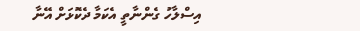އިސްލާހު ގެންނާތީ އެކަމާ ދެކޮޅަށް އޭނާ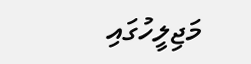މަޖިލީހުގައި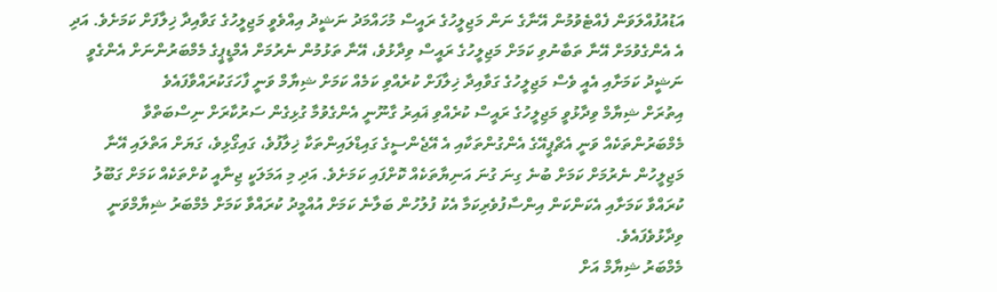އަޑުއުފުއްލަވަން ފެއްޓެވުމުން އޭނާގެ ނަން މަޖިލީހުގެ ރައީސް މުހައްމަދު ނަޝީދު އިއްވެވީ މަޖިލީހުގެ ގަވާއިދާ ޚިލާފަށް ކަމަށެވެ. އަދި އެ އެންގެވުމަށް އޭނާ ތަބާނުވި ކަމަށް މަޖިލީހުގެ ރައީސް ވިދާޅުވެ، އޭނާ ތަޅުމުން ނެރުމަށް އެމްޑީޕީގެ މެމްބަރުންނަށް އެންގެވީ ނަޝީދު ކަމަށާއި އެއީ ވެސް މަޖިލީހުގެ ގަވާއިދާ ޚިލާފަށް ކުރެއްވި ކަމެއް ކަމަށް ޝިޔާމް ވަނީ ފާހަގަކުރައްވާފައެވެ
އިތުރަށް ޝިޔާމް ވިދާޅުވީ މަޖިލީހުގެ ރައީސް ކުރެއްވި ޣައިރު ގާނޫނީ އެންގެވުމާ ގުޅިގެން ސަރުކާރަށް ނިސްބަތްވާ މެމްބަރުންތަކެއް ވަނީ އެޗްޕީއޭގެ އެންގުންތަކާއި އެ އޭޖެންސީގެ ގައިޑްލައިންތަކާ ޚިލާފުވެ، ގައިގޯޅިވެ، ގަޔަށް އަތްލައި އޭނާ މަޖިލީހުން ނެރުމަށް ކަމަށް ބުނެ ގިނަ ގުނަ އަނިޔާތަކެއް ކޮށްފައި ކަމަށެވެ. އަދި މި އަމަލަކީ ޖިނާއީ ކުށްތަކެއް ކަމަށް ގަބޫލު ކުރައްވާ ކަމަށާއި އެކަންކަން އިންސާފުވެރިކަމާ އެކު ފުލުހުން ބަލާނެ ކަމަށް އުއްމީދު ކުރައްވާ ކަމަށް މެމްބަރު ޝިޔާމްވަނީ ވިދާޅުވެފައެވެ.
މެމްބަރު ޝިޔާމް އަށް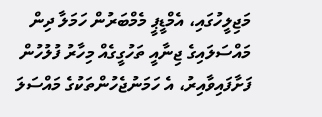މަޖިލީހުގައި، އެމްޑީޕީ މެމްބަރުން ހަމަލާ ދިން މައްސަލައިގެ ޖިނާއީ ތަހުގީގެއް މިހާރު ފުލުހުން ފަށާފައިވާއިރު، އެ ހަމަނުޖެހުންތަކުގެ މައްސަލަ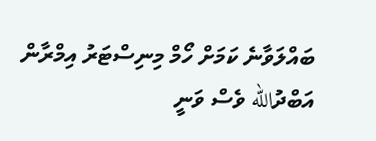ބައްލަވާނެ ކަމަށް ހޯމް މިނިސްޓަރު އިމްރާން އަބްދުالله ވެސް ވަނީ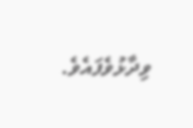ވިދާޅުވެފައެވެ.